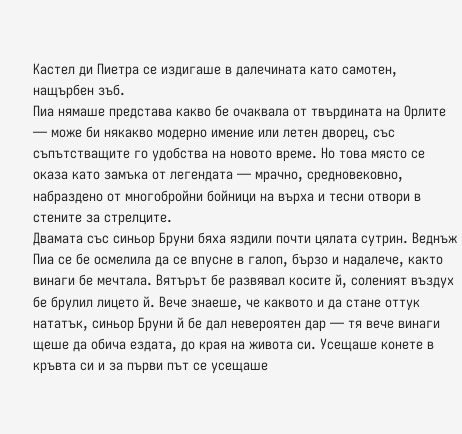Кастел ди Пиетра се издигаше в далечината като самотен, нащърбен зъб.
Пиа нямаше представа какво бе очаквала от твърдината на Орлите — може би някакво модерно имение или летен дворец, със съпътстващите го удобства на новото време. Но това място се оказа като замъка от легендата — мрачно, средновековно, набраздено от многобройни бойници на върха и тесни отвори в стените за стрелците.
Двамата със синьор Бруни бяха яздили почти цялата сутрин. Веднъж Пиа се бе осмелила да се впусне в галоп, бързо и надалече, както винаги бе мечтала. Вятърът бе развявал косите й, соленият въздух бе брулил лицето й. Вече знаеше, че каквото и да стане оттук нататък, синьор Бруни й бе дал невероятен дар — тя вече винаги щеше да обича ездата, до края на живота си. Усещаше конете в кръвта си и за първи път се усещаше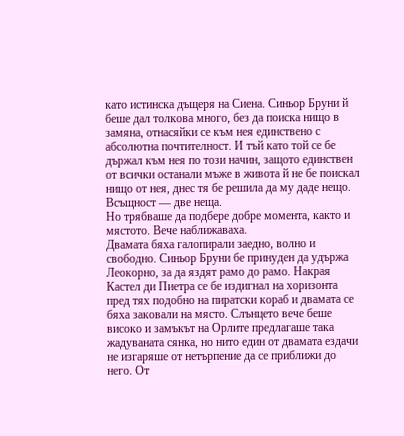като истинска дъщеря на Сиена. Синьор Бруни й беше дал толкова много, без да поиска нищо в замяна, отнасяйки се към нея единствено с абсолютна почтителност. И тъй като той се бе държал към нея по този начин, защото единствен от всички останали мъже в живота й не бе поискал нищо от нея, днес тя бе решила да му даде нещо. Всъщност — две неща.
Но трябваше да подбере добре момента, както и мястото. Вече наближаваха.
Двамата бяха галопирали заедно, волно и свободно. Синьор Бруни бе принуден да удържа Леокорно, за да яздят рамо до рамо. Накрая Кастел ди Пиетра се бе издигнал на хоризонта пред тях подобно на пиратски кораб и двамата се бяха заковали на място. Слънцето вече беше високо и замъкът на Орлите предлагаше така жадуваната сянка, но нито един от двамата ездачи не изгаряше от нетърпение да се приближи до него. От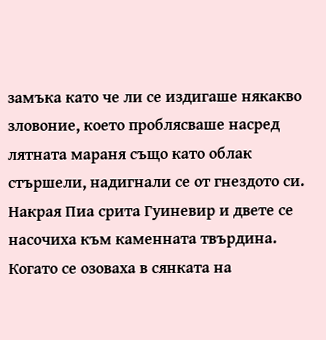замъка като че ли се издигаше някакво зловоние, което проблясваше насред лятната мараня също като облак стършели, надигнали се от гнездото си.
Накрая Пиа срита Гуиневир и двете се насочиха към каменната твърдина. Когато се озоваха в сянката на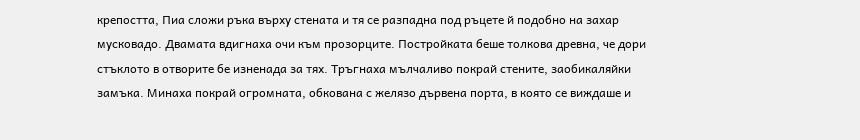крепостта, Пиа сложи ръка върху стената и тя се разпадна под ръцете й подобно на захар мусковадо. Двамата вдигнаха очи към прозорците. Постройката беше толкова древна, че дори стъклото в отворите бе изненада за тях. Тръгнаха мълчаливо покрай стените, заобикаляйки замъка. Минаха покрай огромната, обкована с желязо дървена порта, в която се виждаше и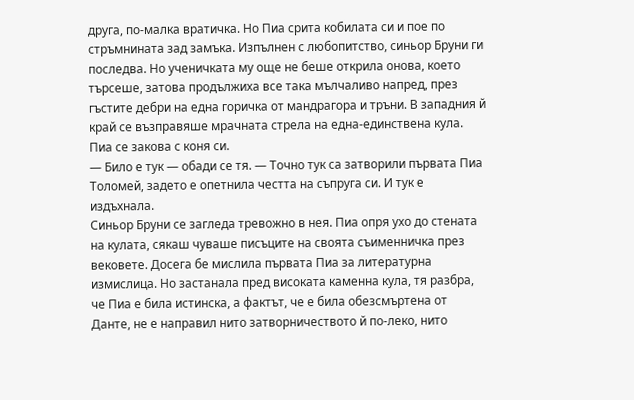друга, по-малка вратичка. Но Пиа срита кобилата си и пое по стръмнината зад замъка. Изпълнен с любопитство, синьор Бруни ги последва. Но ученичката му още не беше открила онова, което търсеше, затова продължиха все така мълчаливо напред, през гъстите дебри на една горичка от мандрагора и тръни. В западния й край се възправяше мрачната стрела на една-единствена кула. Пиа се закова с коня си.
— Било е тук — обади се тя. — Точно тук са затворили първата Пиа Толомей, задето е опетнила честта на съпруга си. И тук е издъхнала.
Синьор Бруни се загледа тревожно в нея. Пиа опря ухо до стената на кулата, сякаш чуваше писъците на своята съименничка през вековете. Досега бе мислила първата Пиа за литературна измислица. Но застанала пред високата каменна кула, тя разбра, че Пиа е била истинска, а фактът, че е била обезсмъртена от Данте, не е направил нито затворничеството й по-леко, нито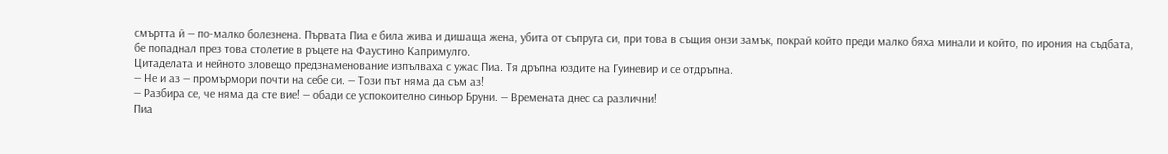смъртта й — по-малко болезнена. Първата Пиа е била жива и дишаща жена, убита от съпруга си, при това в същия онзи замък, покрай който преди малко бяха минали и който, по ирония на съдбата, бе попаднал през това столетие в ръцете на Фаустино Капримулго.
Цитаделата и нейното зловещо предзнаменование изпълваха с ужас Пиа. Тя дръпна юздите на Гуиневир и се отдръпна.
— Не и аз — промърмори почти на себе си. — Този път няма да съм аз!
— Разбира се, че няма да сте вие! — обади се успокоително синьор Бруни. — Времената днес са различни!
Пиа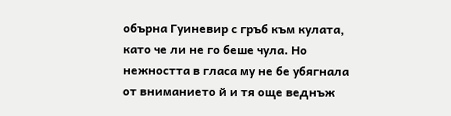обърна Гуиневир с гръб към кулата, като че ли не го беше чула. Но нежността в гласа му не бе убягнала от вниманието й и тя още веднъж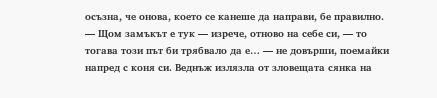осъзна, че онова, което се канеше да направи, бе правилно.
— Щом замъкът е тук — изрече, отново на себе си, — то тогава този път би трябвало да е… — не довърши, поемайки напред с коня си. Веднъж излязла от зловещата сянка на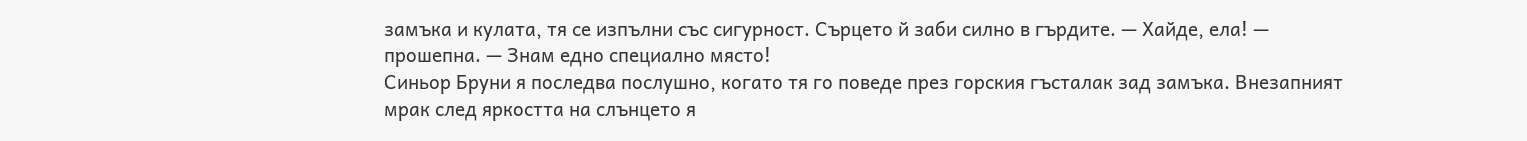замъка и кулата, тя се изпълни със сигурност. Сърцето й заби силно в гърдите. — Хайде, ела! — прошепна. — Знам едно специално място!
Синьор Бруни я последва послушно, когато тя го поведе през горския гъсталак зад замъка. Внезапният мрак след яркостта на слънцето я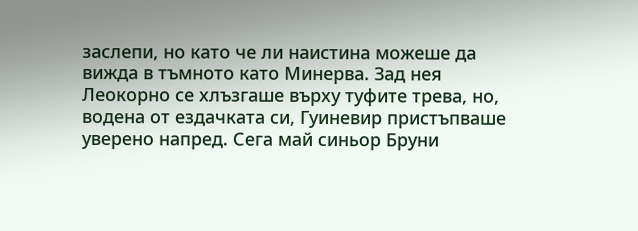заслепи, но като че ли наистина можеше да вижда в тъмното като Минерва. Зад нея Леокорно се хлъзгаше върху туфите трева, но, водена от ездачката си, Гуиневир пристъпваше уверено напред. Сега май синьор Бруни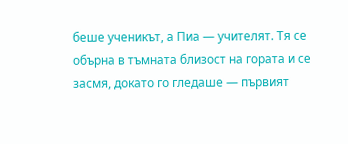беше ученикът, а Пиа — учителят. Тя се обърна в тъмната близост на гората и се засмя, докато го гледаше — първият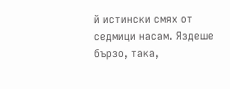й истински смях от седмици насам. Яздеше бързо, така,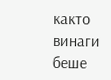както винаги беше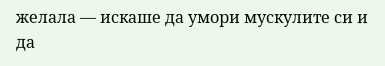желала — искаше да умори мускулите си и да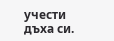учести дъха си.